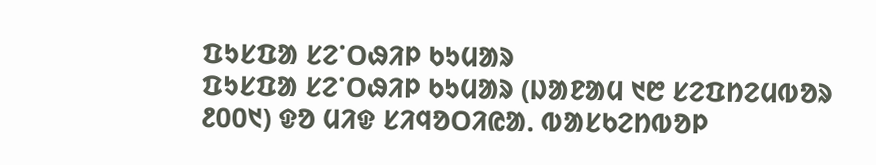ᱯᱩᱥᱯᱟ ᱥᱮᱸᱛᱷᱤᱞ ᱠᱩᱢᱟᱨ
ᱯᱩᱥᱯᱟ ᱥᱮᱸᱛᱷᱤᱞ ᱠᱩᱢᱟᱨ (ᱡᱟᱱᱟᱢ ᱑᱘ ᱥᱮᱯᱴᱮᱢᱵᱚᱨ ᱒᱐᱐᱑) ᱫᱚ ᱢᱤᱫ ᱥᱤᱧᱚᱛᱤᱭᱟᱹ ᱵᱟᱥᱠᱮᱴᱵᱚᱞ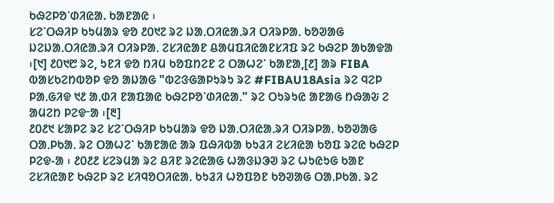ᱠᱷᱮᱞᱚᱸᱰᱤᱭᱟ. ᱠᱟᱱᱟᱭ ᱾
ᱥᱮᱸᱛᱷᱤᱞ ᱠᱩᱢᱟᱨ ᱫᱚ ᱒᱐᱑᱗ ᱨᱮ ᱡᱟᱹᱛᱤᱭᱟᱹᱨᱤ ᱛᱤᱨᱞᱟᱹ ᱠᱚᱣᱟᱜ ᱡᱮᱡᱟᱹᱛᱤᱭᱟᱹᱨᱤ ᱛᱤᱨᱞᱟᱹ ᱮᱥᱤᱭᱟᱱ ᱪᱟᱢᱯᱤᱭᱟᱱᱥᱤᱯ ᱨᱮ ᱠᱷᱮᱞ ᱟᱠᱟᱫᱟ ᱾[᱑] ᱒᱐᱑᱘ ᱨᱮ, ᱩᱱᱤ ᱫᱚ ᱴᱤᱢ ᱠᱚᱯᱴᱮᱱ ᱮ ᱛᱟᱦᱮᱸ ᱠᱟᱱᱟ,[᱒] ᱟᱨ FIBA ᱵᱟᱥᱠᱮᱴᱵᱚᱞ ᱫᱚ ᱟᱡᱟᱜ "ᱵᱮᱝᱜᱟᱞᱩᱨᱩ ᱨᱮ #FIBAU18Asia ᱨᱮ ᱧᱮᱞ ᱞᱟᱹᱜᱤᱫ ᱑᱒ ᱟᱹᱰᱤ ᱱᱟᱯᱟᱭ ᱠᱷᱮᱞᱚᱸᱰᱤᱭᱟᱹ" ᱨᱮ ᱛᱩᱨᱩᱭ ᱟᱱᱟᱜ ᱴᱷᱟᱶ ᱮ ᱟᱢᱮᱴ ᱞᱮᱫᱼᱟ ᱾[᱓]
᱒᱐᱒᱑ ᱥᱟᱞᱮ ᱨᱮ ᱥᱮᱸᱛᱷᱤᱞ ᱠᱩᱢᱟᱨ ᱫᱚ ᱡᱟᱹᱛᱤᱭᱟᱹᱨᱤ ᱛᱤᱨᱞᱟᱹ ᱠᱚᱣᱟᱜ ᱛᱟᱹᱞᱠᱟᱹ ᱨᱮ ᱛᱟᱦᱮᱸ ᱠᱟᱱᱟᱭ ᱟᱨ ᱯᱷᱤᱵᱟ ᱠᱩᱲᱤ ᱮᱥᱤᱭᱟ ᱠᱚᱯ ᱨᱮᱭ ᱠᱷᱮᱞ ᱞᱮᱫ-ᱟ ᱾ ᱒᱐᱒᱒ ᱥᱮᱨᱢᱟ ᱨᱮ ᱪᱤᱱ ᱨᱮᱭᱟᱜ ᱦᱟᱝᱡᱳᱣ ᱨᱮ ᱦᱩᱭᱩᱜ ᱠᱟᱱ ᱮᱥᱤᱭᱟᱱ ᱠᱷᱮᱞ ᱨᱮ ᱥᱤᱧᱚᱛᱤᱭᱟᱹ ᱠᱩᱲᱤ ᱦᱚᱯᱚᱱ ᱠᱚᱣᱟᱜ ᱛᱟᱹᱞᱠᱟᱹ ᱨᱮ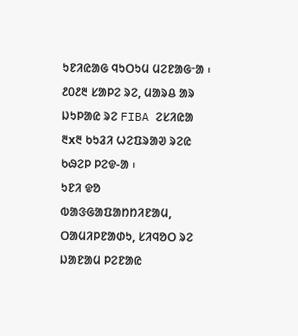ᱩᱱᱤᱭᱟᱜ ᱧᱩᱛᱩᱢ ᱢᱮᱱᱟᱜᱼᱟ ᱾ ᱒᱐᱒᱓ ᱥᱟᱞᱮ ᱨᱮ, ᱢᱟᱨᱪ ᱟᱨ ᱡᱩᱞᱟᱭ ᱨᱮ FIBA ᱮᱥᱤᱭᱟ ᱓x᱓ ᱠᱩᱲᱤ ᱦᱮᱯᱨᱟᱣ ᱨᱮᱭ ᱠᱷᱮᱞ ᱞᱮᱫ-ᱟ ᱾
ᱩᱱᱤ ᱫᱚ ᱵᱟᱝᱜᱟᱯᱟᱴᱴᱤᱱᱟᱢ, ᱛᱟᱢᱤᱞᱱᱟᱰᱩ, ᱥᱤᱧᱚᱛ ᱨᱮ ᱡᱟᱱᱟᱢ ᱞᱮᱱᱟᱭ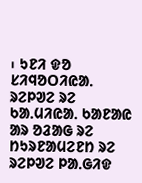᱾ ᱩᱱᱤ ᱫᱚ ᱥᱤᱧᱚᱛᱤᱭᱟᱹ ᱨᱮᱞᱣᱮ ᱨᱮ ᱠᱟᱹᱢᱤᱭᱟᱹ ᱠᱟᱱᱟᱭ ᱟᱨ ᱚᱲᱟᱜ ᱨᱮ ᱴᱩᱨᱱᱟᱢᱮᱱᱴ ᱨᱮ ᱨᱮᱞᱣᱮ ᱞᱟᱹᱜᱤᱫ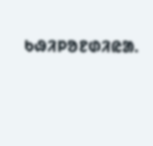ᱠᱷᱤᱞᱚᱱᱰᱤᱭᱟ.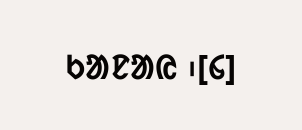ᱠᱟᱱᱟᱭ ᱾[᱔]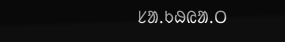ᱥᱟᱹᱠᱷᱭᱟᱹᱛ